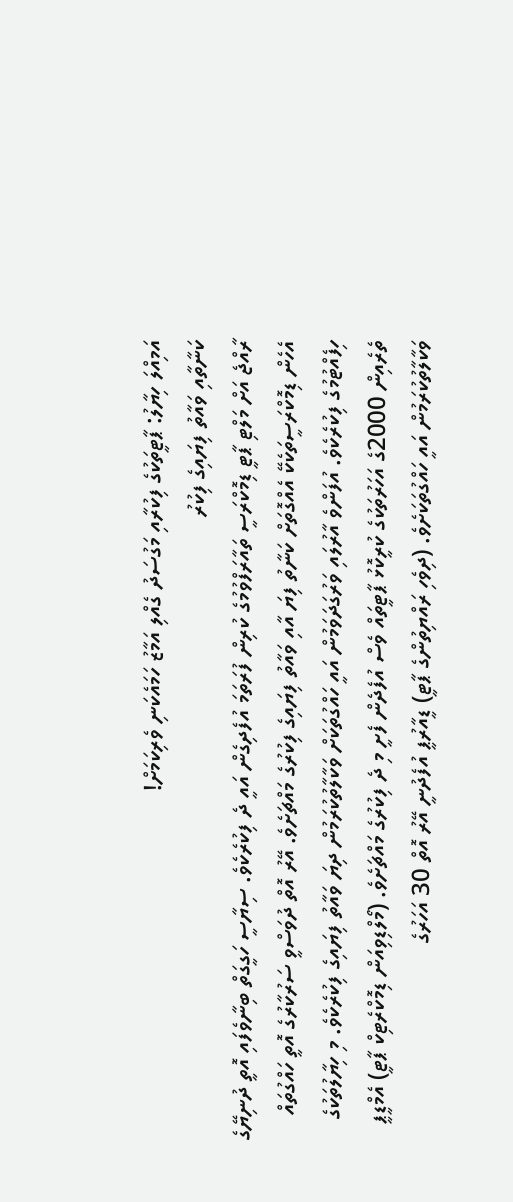އަމިއްލަ ހިޔާލު: ޕާޓީތަކުގެ ފިކުރާއި މަގުސަދު ގެއްލި އަމާޒު ހަމައެކަނި ވެރިކަމަށް!
ކަނާތާއި ވައާތު ފިޔައިގެ ފިކުރު
ރާއްޖެ އަށް މަލްޓި ޕާޓީ ޑިމޮކްރަސީ ތައާރަފްވުމުގެ ކުރިން ފުރަތަމަ އުފެދިގެން އައީ ދެ ފިކުރެކެވެ. ސިޔާސީ ހަގީގަތް ބިނާވެފައި އޮތީ ދުނިޔޭގެ އެހެން ޑިމޮކްރަސީތަކެކޭ އެއްގޮތަށް ކަނާތު ފިޔަ އާއި ވައާތު ފިޔައިގެ ފިކުރުގެ މައްޗަށެވެ. އޭރު އޮތް ދުވަސްވީ ސަރުކާރުގެ އޮތީ ހައްގުތައް ހިފެއްޓުމުގެ ފިކުރެކެވެ. އުފަންވެ އާރުލައި ވަރުގަދަވަމުން އައީ ހައްގުތަކަށް ވަކާލާތުކުރަމުން ދިޔަ ވައާތު ފިޔައިގެ ފިކުރެކެވެ. މި ހިޔާލުތަކުގެ ތެރެއިން 2000ގެ އަހަރުތަކުގެ ކުރީކޮޅު ޕާޓީތައް ވެސް އުފެދެން ފެށީ މި ދެ ފިކުރުގެ މައްޗަށެވެ. (މޯލްޑިވިއަން ޑިމޮކްރެޓިކް ޕާޓީ) އެމްޑީޕީ ވަކާލާތުކުރަމުން އައީ ހައްގުތަކަށެވެ. (ދިވެހި ރައްޔިތުންގެ ޕާޓީ) ޑީއާރުޕީ އުފެދުނީ އޭރު އޮތް 30 އަހަރުގެ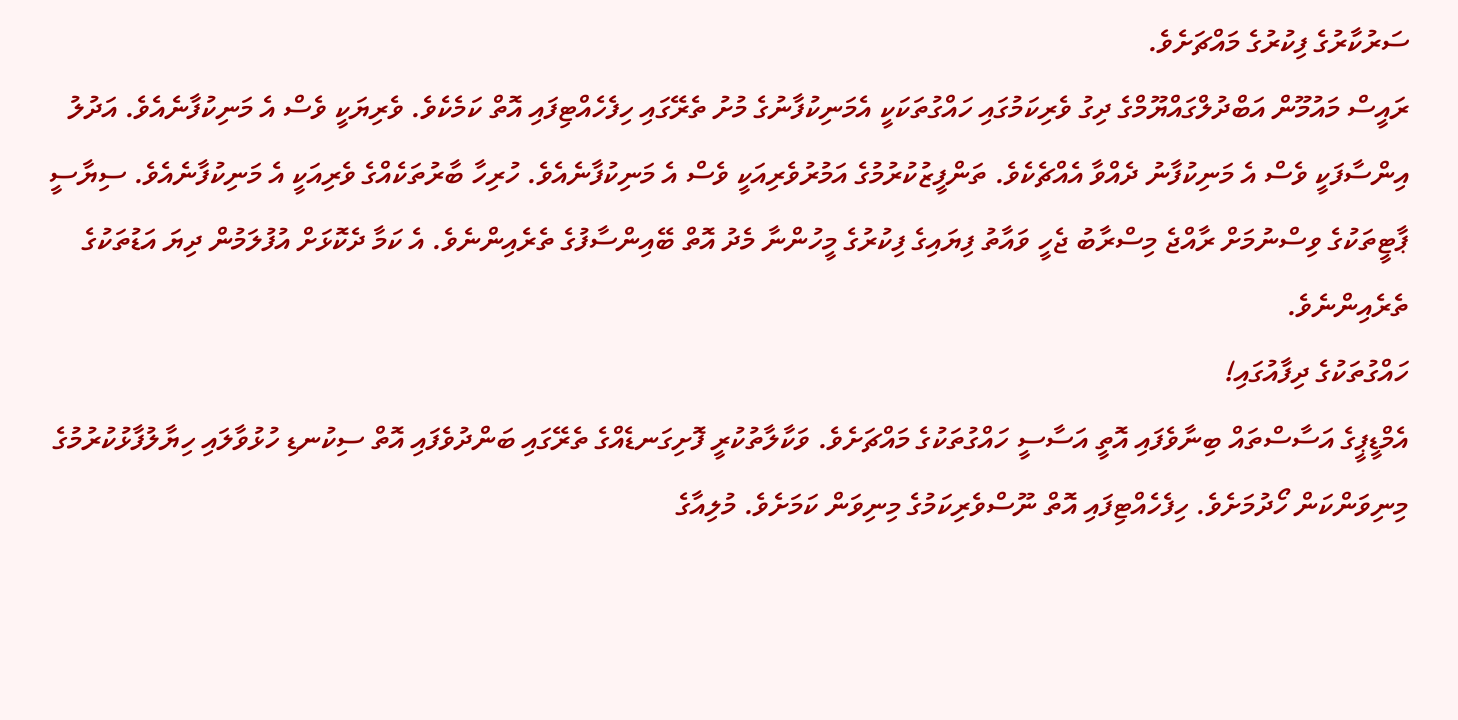ސަރުކާރުގެ ފިކުރުގެ މައްޗަށެވެ.
ރައީސް މައުމޫން އަބްދުލްގައްޔޫމްގެ ދިގު ވެރިކަމުގައި ހައްގުތަކަކީ އެމަނިކުފާނުގެ މުށު ތެރޭގައި ހިފެހެއްޓިފައި އޮތް ކަމެކެވެ. ވެރިޔަކީ ވެސް އެ މަނިކުފާނެއެވެ. އަދުލު އިންސާފަކީ ވެސް އެ މަނިކުފާނު ދެއްވާ އެއްޗެކެވެ. ތަންފީޒުކުރުމުގެ އަމުރުވެރިއަކީ ވެސް އެ މަނިކުފާނެއެވެ. ހުރިހާ ބާރުތަކެއްގެ ވެރިއަކީ އެ މަނިކުފާނެއެވެ. ސިޔާސީ ޕާޓީތަކުގެ ވިސްނުމަށް ރާއްޖެ މިސްރާބު ޖެހީ ވައާތު ފިޔައިގެ ފިކުރުގެ މީހުންނާ މެދު އޮތް ބޭއިންސާފުގެ ތެރެއިންނެވެ. އެ ކަމާ ދެކޮޅަށް އުފުލަމުން ދިޔަ އަޑުތަކުގެ ތެރެއިންނެވެ.
ހައްގުތަކުގެ ދިފާއުގައި!
އެމްޑީޕީގެ އަސާސްތައް ބިނާވެފައި އޮތީ އަސާސީ ހައްގުތަކުގެ މައްޗަށެވެ. ވަކާލާތުކުރީ ފޮށިގަނޑެއްގެ ތެރޭގައި ބަންދުވެފައި އޮތް ސިކުނޑި ހުޅުވާލައި ހިޔާލުފާޅުކުރުމުގެ މިނިވަންކަން ހޯދުމަށެވެ. ހިފެހެއްޓިފައި އޮތް ނޫސްވެރިކަމުގެ މިނިވަން ކަމަށެވެ. މުލިއާގެ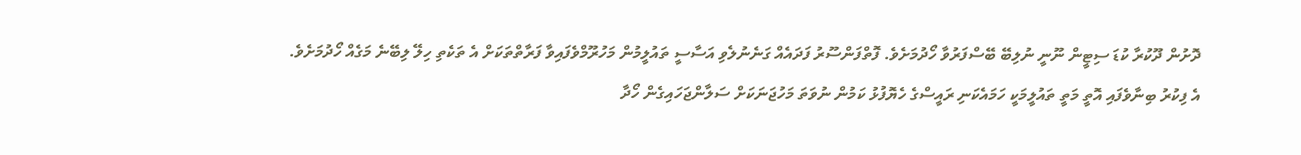ދޮށުން ދޫކުރާ ކުޑަ ސިޓީން ނޫނީ ނުލިބޭ ބޭސްފަރުވާ ހޯދުމަށެވެ. ފޮތްފަންސޫރު ފަދައެއް ގަނެނުލެވި އަސާސީ ތައުލީމުން މަހުރޫމްވެފައިވާ ފަރާތްތަކަށް އެ ތަކެތި ހިލޭ ލިބޭނެ މަގެއް ހޯދުމަށެވެ.
އެ ފިކުރު ބިނާވެފައި އޮތީ މަތީ ތައުލީމަކީ ހަމައެކަނި ރައީސްގެ ހެޔޮފުޅު ކަމުން ނުވަތަ މަހުޖަނަކަށް ސަލާންޖަހައިގެން ހޯދާ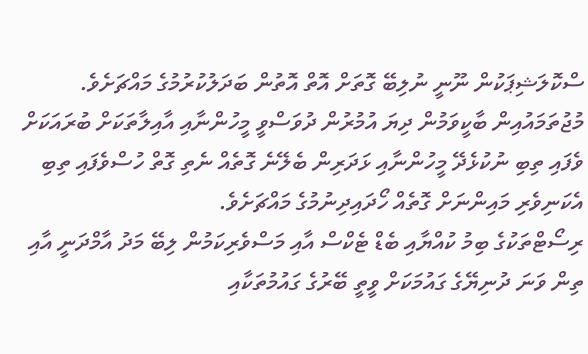ސްކޮލަޝިޕަކުން ނޫނީ ނުލިބޭ ގޮތަށް އޮތް އޮތުން ބަދަލުކުރުމުގެ މައްޗަށެވެ. މުޖުތަމައުއިން ބާކީވަމުން ދިޔަ އުމުރުން ދުވަސްވީ މީހުންނާއި އާއިލާތަކަށް ބުރައަކަށް ވެފައި ތިބި ނުކުޅެދޭ މީހުންނާއި ޅަދަރިން ބެލޭނެ ގޮތެއް ނެތި ގޮތް ހުސްވެފައި ތިބި އެކަނިވެރި މައިންނަށް ގޮތެއް ހޯދައިދިނުމުގެ މައްޗަށެވެ.
ރިސޯޓްތަކުގެ ބިމު ކުއްޔާއި ބެޑް ޓެކްސް އާއި މަސްވެރިކަމުން ލިބޭ މަދު އާމްދަނީ އާއި ތިން ވަނަ ދުނިޔޭގެ ގައުމަކަށް ވީތީ ބޭރުގެ ގައުމުތަކާއި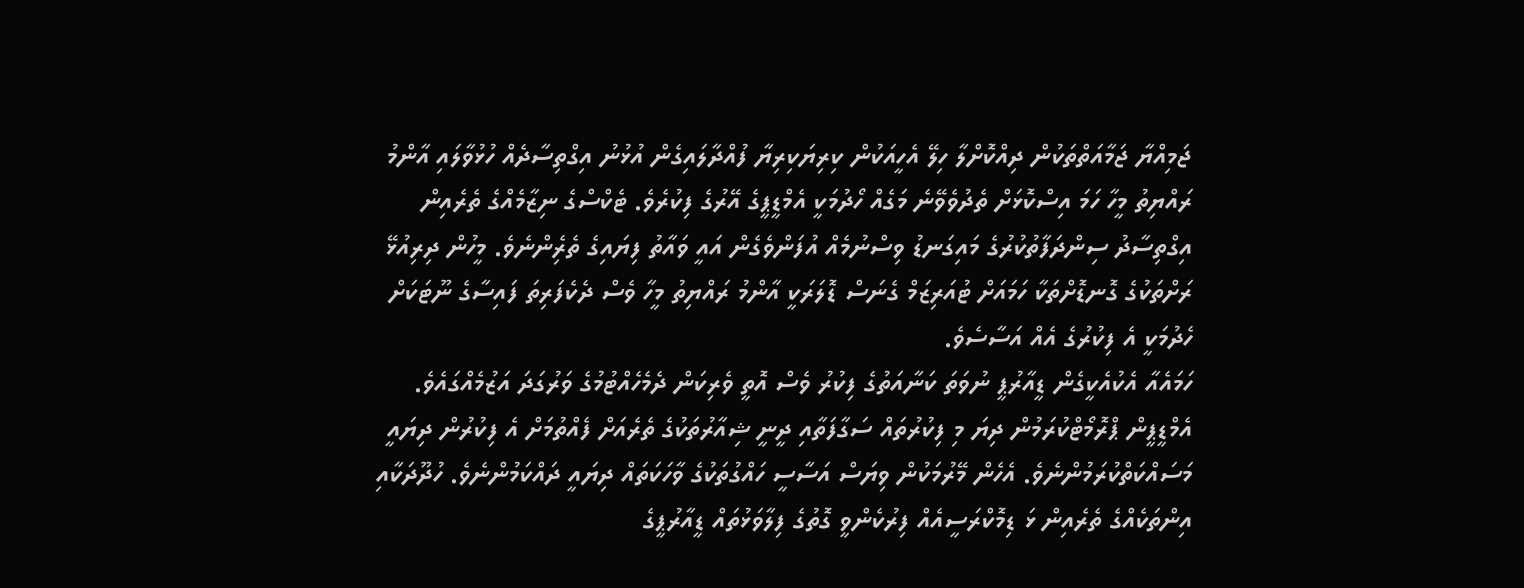ޖަމިއްޔާ ޖަމާއަތްތަކުން ދިއްކޮށްލާ ހިލޭ އެހީއަކުން ކިރިޔަކިރިޔާ ފުއްދާލައިގެން އުޅުނު އިގްތިސާދެއް ހުޅުވާލައި އާންމު ރައްޔިތު މީހާ ހަމަ އިސްކޮޅަށް ތެދުވެވޭނެ މަގެއް ހޯދުމަކީ އެމްޑީޕީގެ އޭރުގެ ފިކުރެވެ. ޓެކްސްގެ ނިޒާމެއްގެ ތެރެއިން އިގްތިސާދު ސިންދަފާތުކުރުގެ މައިގަނޑު ވިސްނުމެއް އުފަންވެގެން އައީ ވައާތު ފިޔައިގެ ތެރެިންނެވެ. މީހުން ދިރިއުޅޭ ރަށްތަކުގެ ގޮނޑޮށްތަކާ ހަމައަށް ޓުއަރިޒަމް ގެނަސް ޑޮލަރަކީ އާންމު ރައްޔިތު މީހާ ވެސް ދެކެފަރިތަ ފައިސާގެ ނޫޓަކަށް ހެދުމަކީ އެ ފިކުރުގެ އެއް އަސާސެވެ.
ހަމައެއާ އެކުއެކީގެން ޑީއާރުޕީ ނުވަތަ ކަނާއަތުގެ ފިކުރު ވެސް އޮތީ ވެރިކަން ދެމެހެއްޓުމުގެ ވަރުގަދަ އަޒުމެއްގައެވެ. އެމްޑީޕީން ޕްރޮމޯޓްކުރަމުން ދިޔަ މި ފިކުރުތައް ސަގާފަތާއި ދީނީ ޝިއާރުތަކުގެ ތެރެއަށް ފެއްތުމަށް އެ ފިކުރުން ދިޔައީ މަސައްކަތްކުރަމުންނެވެ. އެހެން މޭރުމަކުން ވިޔަސް އަސާސީ ހައްގުތަކުގެ ވާހަކަތައް ދިޔައީ ދައްކަމުންނެވެ. ހުދޫދަކާއި އިންތަކެއްގެ ތެރެއިން ޅަ ޑިމޮކްރަސީއެއް ފިރުކެންވީ ގޮތުގެ ފިލާވަޅުތައް ޑީއާރުޕީގެ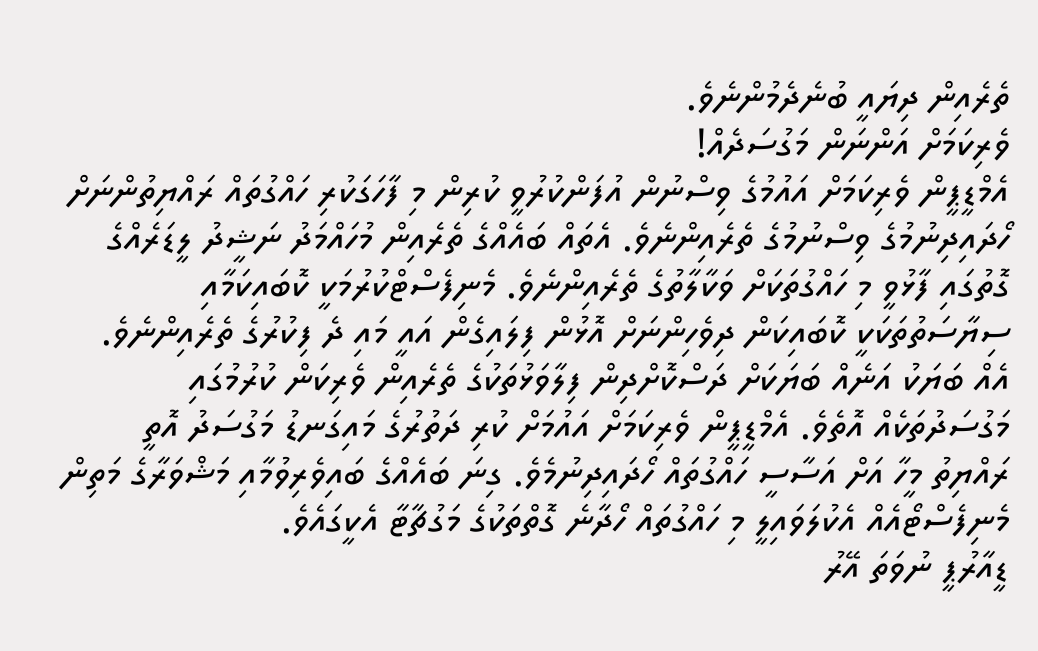ތެރެއިން ދިޔައީ ބުނެދެމުންނެވެ.
ވެރިކަމަށް އަންނަން މަގުސަދެއް!
އެމްޑީޕީން ވެރިކަމަށް އައުމުގެ ވިސްނުން އުފަންކުރުވީ ކުރިން މި ފާހަގަކުރި ހައްގުތައް ރައްޔިތުންނަށް ހޯދައިދިނުމުގެ ވިސްނުމުގެ ތެރެއިންނެވެ. އެތައް ބައެއްގެ ތެރެއިން މުހައްމަދު ނަޝީދު ލީޑަރެއްގެ ގޮތުގައި ފާޅުވީ މި ހައްގުތަކަށް ވަކާލާތުގެ ތެރެއިންނެވެ. މެނިފެސްޓްކުރުމަކީ ކޮބައިކަމާއި ސިޔާސަތުތަކަކީ ކޮބައިކަން ދިވެހިންނަށް އޮޅުން ފިލައިގެން އައީ މައި ދެ ފިކުރުގެ ތެރެއިންނެވެ.
އެއް ބަޔަކު އަނެއް ބަޔަކަށް ދަސްކޮށްދިން ފިލާވަޅުތަކުގެ ތެރެއިން ވެރިކަން ކުރުމުގައި މަގުސަދުތަކެއް އޮތެވެ. އެމްޑީޕީން ވެރިކަމަށް އައުމަށް ކުރި ދަތުރުގެ މައިގަނޑު މަގުސަދު އޮތީ ރައްޔިތު މީހާ އަށް އަސާސީ ހައްގުތައް ހޯދައިދިނުމެވެ. ގިނަ ބައެއްގެ ބައިވެރިވުމާއި މަޝްވަރާގެ މަތިން މެނިފެސްޓޯއެއް އެކުލަވައިލީ މި ހައްގުތައް ހޯދާނެ ގޮތްތަކުގެ މަގުޗާޓާ އެކީގައެވެ.
ޑީއާރުޕީ ނުވަތަ އޭރު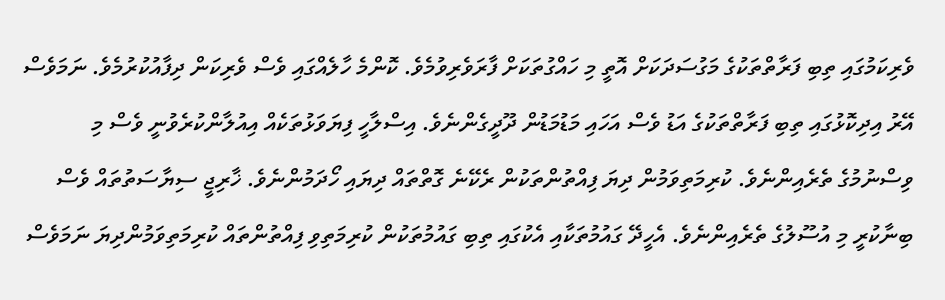ވެރިކަމުގައި ތިބި ފަރާތްތަކުގެ މަގުސަދަކަށް އޮތީ މި ހައްގުތަކަށް ފާރަވެރިވުމެވެ. ކޮންމެ ހާލެއްގައި ވެސް ވެރިކަން ދިފާއުކުރުމެވެ. ނަމަވެސް އޭރު އިދިކޮޅުގައި ތިބި ފަރާތްތަކުގެ އަޑު ވެސް އަހައި މަޑުމަޑުން ދޫދީގެންނެވެ. އިސްލާހީ ފިޔަވަޅުތަކެއް އިއުލާންކުރެވުނީ ވެސް މި ވިސްނުމުގެ ތެރެއިންނެވެ. ކުރިމަތިވަމުން ދިޔަ ފިއްތުންތަކުން ރެކޭނެ ގޮތްތައް ދިޔައި ހޯދަމުންނެވެ. ޚާރިޖީ ސިޔާސަތުތައް ވެސް ބިނާކުރީ މި އުސޫލުގެ ތެރެއިންނެވެ. އެހީދޭ ގައުމުތަކާއި އެކުގައި ތިބި ގައުމުތަކުން ކުރިމަތިވި ފިއްތުންތައް ކުރިމަތިވަމުންދިޔަ ނަމަވެސް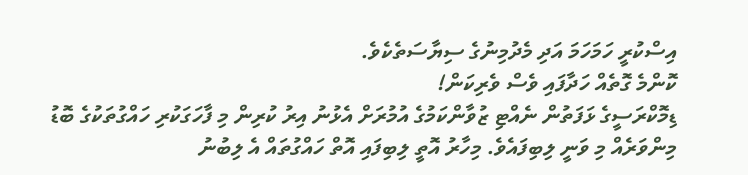އިސްކުރީ ހަމަހަމަ އަދި މެދުމިނުގެ ސިޔާސަތެކެވެ.
ކޮންމެ ގޮތެއް ހަދާފައި ވެސް ވެރިކަން!
ޑިމޮކްރަސީގެ ޅަފަތުން ނެއްޓި ޒުވާންކަމުގެ އުމުރަށް އެޅުނު އިރު ކުރިން މި ފާހަގަކުރި ހައްގުތަކުގެ ބޮޑު މިންވަރެއް މި ވަނީ ލިބިފައެވެ. މިހާރު އޮތީ ލިބިފައި އޮތް ހައްގުތައް އެ ލިބުނު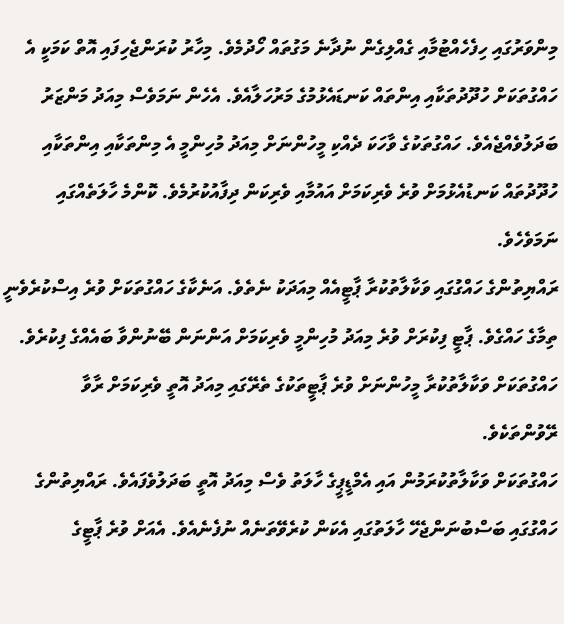މިންވަރުގައި ހިފެހެއްޓުމާއި ގެއްލިގެން ނުދާނެ މަގުތައް ހޯދުމެވެ. މިހާރު ކުރަންޖެހިފައި އޮތް ކަމަކީ އެ ހައްގުތަކަށް ހުދޫދުތަކާއި އިންތައް ކަނޑައެޅުމުގެ މަރުހަލާއެވެ. އެހެން ނަމަވެސް މިއަދު މަންޒަރު ބަދަލުވެއްޖެއެވެ. ހައްގުތަކުގެ ވާހަކަ ދެއްކި މީހުންނަށް މިއަދު މުހިންމީ އެ މިންތަކާއި އިންތަކާއި ހުދޫދުތައް ކަނޑުއެޅުމަށް ވުރެ ވެރިކަމަށް އައުމާއި ވެރިކަން ދިފާއުކުރުމެވެ. ކޮންމެ ހާލަތެއްގައި ނަމަވެހެވެ.
ރައްޔިތުންގެ ހައްގުގައި ވަކާލާތުކުރާ ޕާޓީއެއް މިއަދަކު ނެތެވެ. އަނެކާގެ ހައްގުތަކަށް ވުރެ އިސްކުރެވެނީ ތިމާގެ ހައްގެވެ. ޕާޓީ ފިކުރަށް ވުރެ މިއަދު މުހިންމީ ވެރިކަމަށް އަންނަން ބޭނުންވާ ބައެއްގެ ފިކުރެވެ. ހައްގުތަކަށް ވަކާލާތުކުރާ މީހުންނަށް ވުރެ ޕާޓީތަކުގެ ތެރޭގައި މިއަދު އޮތީ ވެރިކަމަށް ރާވާ ރޭވުންތަކެވެ.
ހައްގުތަކަށް ވަކާލާތުކުރަމުން އައި އެމްޑީޕީގެ ހާލަތު ވެސް މިއަދު އޮތީ ބަދަލުވެފައެވެ. ރައްޔިތުންގެ ހައްގުގައި ބަސްބުނަންޖެހޭ ހާލަތުގައި އެކަން ކުރެވޭތަނެއް ނުފެނެއެވެ. އެއަށް ވުރެ ޕާޓީގެ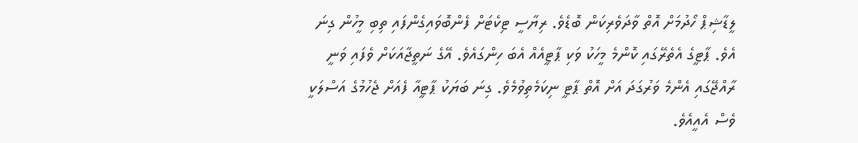ލީޑާޝިޕް ހޯދުމަށް އޮތް ވާދަވެރިކަން ބޮޑެވެ. ރިޔާސީ ޓިކެޓަށް ފެންބޮވައިގެންފައި ތިބި މީހުން ގިނަ އެވެ. ޕާޓީގެ އެތެރޭގައި ކޮންމެ މީހަކު ވަކި ޕާޓީއެއް އެބަ ހިންގައެވެ. އޭގެ ނަތީޖާއަކަށް ވެފައި ވަނީ ރާއްޖޭގައި އެންމެ ވަރުގަދަ އަށް އޮތް ޕާޓީ ނިކަމެތިވުމެވެ. ގިނަ ބަޔަކު ޕާޓީއާ ފެއަށް ޖެހުމުގެ އަސްލަކީ ވެސް އެއީއެވެ.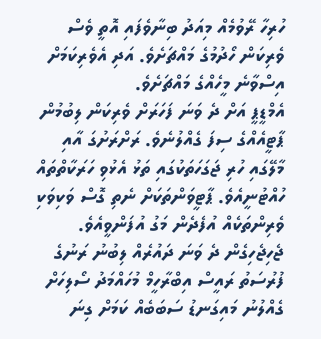ހުރިހާ ރޭވުމެއް މިއަދު ބިނާވެފައި އޮތީ ވެސް ވެރިކަން ހޯދުމުގެ މައްޗަށެވެ. އަދި އެވެރިކަމަށް އިސްވާނެ މީހެއްގެ މައްޗަށެވެ.
އެމްޑީޕީ އަށް ދެ ވަނަ ފަހަރަށް ވެރިކަން ލިބުމުން ޕާޓީއެއްގެ ސިފަ ގެއްލުނެވެ. ރަށްރަށުގަ އާއި މާލޭގައި ހުރި ޖަގަހަތަކުގައި ތަޅު އެޅުވި ހަރަކާތްތައް ހުއްޓުނީއެވެ. ޕާޓީވަންތަކަށް ނެތި ގޮސް ވަކިވަކި ވެރިންތަކެއް އުފެދެން މަގު އުފަންވީއެވެ. ޖެހިޖެހިގެން ދެ ވަނަ ދައުރެއް ލިބުނު ރަނުގެ ފުރުސަތު ރައީސް އިބްރާހީމް މުހައްމަދު ސޯލިހަށް ގެއްލުނު މައިގަނޑު ސަބަބެއް ކަމަށް ގިނަ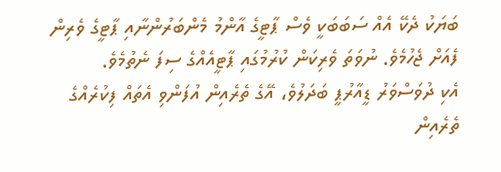ބަޔަކު ދެކޭ އެއް ސަބަބަކީ ވެސް ޕާޓީގެ އާންމު މެންބަރުންނާއި ޕާޓީގެ ވެރިން ފެއަށް ޖެހުމެވެ. ނުވަތަ ވެރިކަން ކުރުމުގައި ޕާޓީއެއްގެ ސިފަ ނެތުމެވެ.
އެކި ދުވަސްވަރު ޑީއާރުޕީ ބަދަލުވެ، އޭގެ ތެރެއިން އުފަންވި އެތައް ފިކުރެއްގެ ތެރެއިން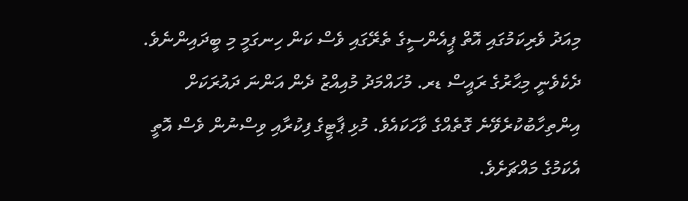މިއަދު ވެރިކަމުގައި އޮތް ޕީއެންސީގެ ތެރޭގައި ވެސް ކަން ހިނގަމީ މި ބީދައިންނެވެ. ދެކެވެނީ މިޙާރުގެ ރައީސް ޑރ. މުހައްމަދު މުއިއްޒު ދެން އަންނަ ދައުރަކަށް އިންތިހާބުކުރެވޭނެ ގޮތެއްގެ ވާހަކައެވެ. މުޅި ޕާޓީގެ ފިކުރާއި ވިސްނުން ވެސް އޮތީ އެކަމުގެ މައްޗަށެވެ.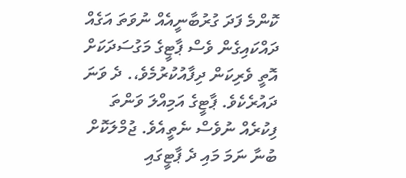ކޮންމެ ފަދަ ގުރުބާނީއެއް ނުވަތަ އަގެއް ދައްކައިގެން ވެސް ޕާޓީގެ މަގުސަދަކަށް އޮތީ ވެރިކަން ދިފާއުކުރުމެވެ،. ދެ ވަނަ ދައުރެކެވެ. ޕާޓީގެ އަމިއްލަ ވަންތަ ފިކުރެއް ނުވެސް ނެތީއެވެ. ޖުމްލަކޮށް ބުނާ ނަމަ މައި ދެ ޕާޓީގައި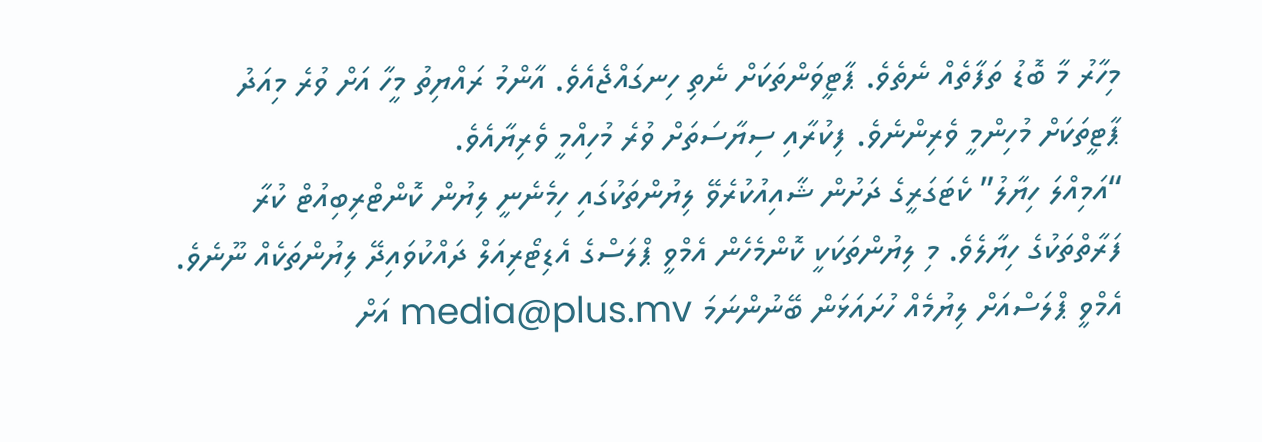މިހާރު މާ ބޮޑު ތަފާތެއް ނެތެވެ. ޕާޓީވަންތަކަށް ނެތި ހިނގައްޖެއެވެ. އާންމު ރައްޔިތު މީހާ އަށް ވުރެ މިއަދު ޕާޓީތަކަށް މުހިންމީ ވެރިންނެވެ. ފިކުރާއި ސިޔާސަތަށް ވުރެ މުހިއްމީ ވެރިޔާއެވެ.
“އަމިއްލަ ހިޔާލު” ކެޓަގަރީގެ ދަށުން ޝާއިއުކުރެވޭ ލިޔުންތަކުގައި ހިމެނެނީ ލިޔުން ކޮންޓްރިބިއުޓް ކުރާ ފަރާތްތަކުގެ ހިޔާލެވެ. މި ލިޔުންތަކަކީ ކޮންމެހެން އެމްވީ ޕްލަސްގެ އެޑިޓޯރިއަލް ދައްކުވައިދޭ ލިޔުންތަކެއް ނޫނެވެ. އެމްވީ ޕްލަސްއަށް ލިޔުމެއް ހުށައަޅަން ބޭނުންނަމަ media@plus.mv އަށް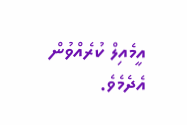އީމެއިލް ކުރެއްވުން އެދެމެވެ.